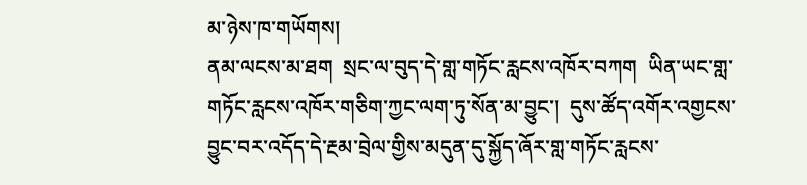མ་ཉེས་ཁ་གཡོགས།
ནམ་ལངས་མ་ཐག  སྲང་ལ་བུད་དེ་གླ་གཏོང་རླངས་འཁོར་བཀག  ཡིན་ཡང་གླ་གཏོང་རླངས་འཁོར་གཅིག་ཀྱང་ལག་ཏུ་སོན་མ་བྱུང་།  དུས་ཚོད་འགོར་འགྱངས་བྱུང་བར་འདོད་དེ་རྔམ་བྲེལ་གྱིས་མདུན་དུ་སྐྱོད་ཞོར་གླ་གཏོང་རླངས་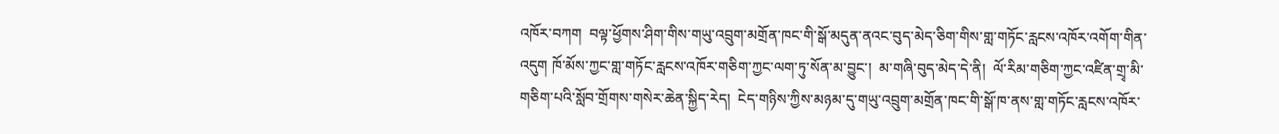འཁོར་བཀག  བལྟ་ཕྱོགས་ཤིག་གིས་གཡུ་འབྲུག་མགྲོན་ཁང་གི་སྒོ་མདུན་ནའང་བུད་མེད་ཅིག་གིས་གླ་གཏོང་རླངས་འཁོར་འགོག་གིན་འདུག ཁོ་མོས་ཀྱང་གླ་གཏོང་རླངས་འཁོར་གཅིག་ཀྱང་ལག་ཏུ་སོན་མ་བྱུང་།  མ་གཞི་བུད་མེད་དེ་ནི།  ལོ་རིམ་གཅིག་ཀྱང་འཛིན་གྲྭ་མི་གཅིག་པའི་སློབ་གྲོགས་གསེར་ཆེན་སྐྱིད་རེད།  ངེད་གཉིས་ཀྱིས་མཉམ་དུ་གཡུ་འབྲུག་མགྲོན་ཁང་གི་སྒོ་ཁ་ནས་གླ་གཏོང་རླངས་འཁོར་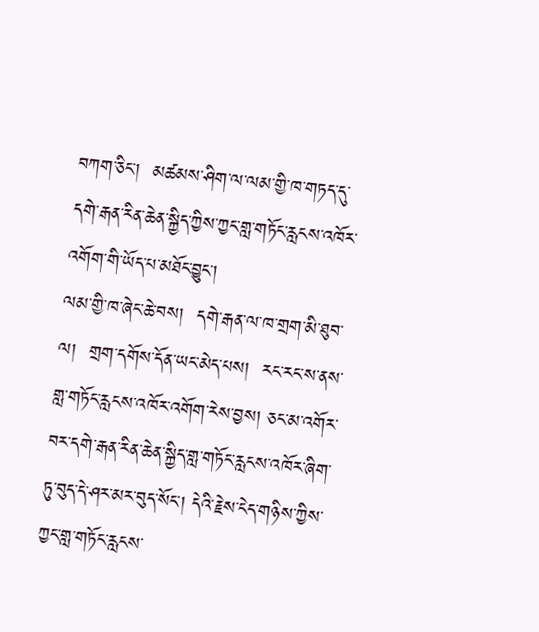བཀག་ཅིང་།  མཚམས་ཤིག་ལ་ལམ་གྱི་ཁ་གཏད་དུ་དགེ་རྒན་རིན་ཆེན་སྐྱིད་ཀྱིས་ཀྱང་གླ་གཏོང་རླངས་འཁོར་འགོག་གི་ཡོད་པ་མཐོང་བྱུང་།
ལམ་གྱི་ཁ་ཞེང་ཆེ་བས།  དགེ་རྒན་ལ་ཁ་གྲག་མི་ཐུབ་ལ།  གྲག་དགོས་དོན་ཡང་མེད་པས།  རང་རང་ས་ནས་གླ་གཏོང་རླངས་འཁོར་འགོག་རེས་བྱས། ཅང་མ་འགོར་བར་དགེ་རྒན་རིན་ཆེན་སྐྱིད་གླ་གཏོང་རླངས་འཁོར་ཞིག་ཏུ་བུད་དེ་ཤར་མར་བུད་སོང་། དེའི་རྗེས་ངེད་གཉིས་ཀྱིས་ཀྱང་གླ་གཏོང་རླངས་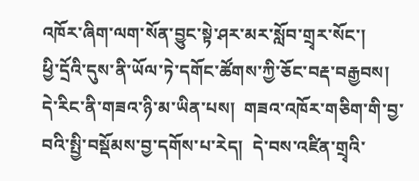འཁོར་ཞིག་ལག་སོན་བྱུང་སྟེ་ཤར་མར་སློབ་གྲྭར་སོང་།
ཕྱི་དྲོའི་དུས་ནི་ཡོལ་ཏེ་དགོང་ཚོགས་ཀྱི་ཅོང་བརྡ་བརྒྱབས།
དེ་རིང་ནི་གཟའ་ཉི་མ་ཡིན་པས།  གཟའ་འཁོར་གཅིག་གི་བྱ་བའི་སྤྱི་བསྡོམས་བྱ་དགོས་པ་རེད།  དེ་བས་འཛིན་གྲྭའི་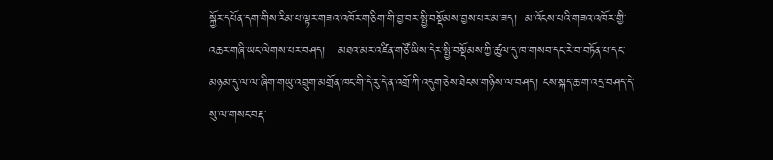སྐྱོར་དཔོན་དག་གིས་རིམ་པ་ལྟར་གཟའ་འཁོར་གཅིག་གི་བྱ་བར་སྤྱི་བསྡོམས་བྱས་པར་མ་ཟད།  མ་འོངས་པའི་གཟའ་འཁོར་གྱི་འཆར་གཞི་ཡང་ལེགས་པར་བཤད།   མཐའ་མར་འཛིན་གཙོ་ཡིས་དེར་སྤྱི་བསྡོམས་ཀྱི་ཚུལ་དུ་ཁ་གསབ་དང་རེ་བ་བཏོན་པ་དང་མཉམ་དུ་ལ་ལ་ཞིག་གཡུ་འབྲུག་མགྲོན་ཁང་གི་དེ་རུ་དེ་ན་འགྲོ་ཀི་འདུག་ཅེས་ཐེངས་གཉིས་ལ་བཤད། ངས་སྐད་ཆ་ག་འདྲ་བཤད་དེ་སུ་ལ་གསང་བརྡ་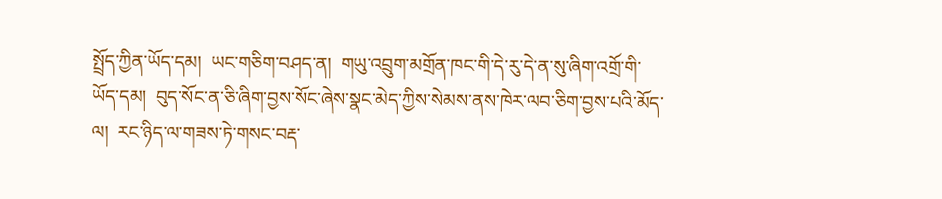སྤྲོད་ཀྱིན་ཡོད་དམ།  ཡང་གཅིག་བཤད་ན།  གཡུ་འབྲུག་མགྲོན་ཁང་གི་དེ་རུ་དེ་ན་སུ་ཞིག་འགྲོ་གི་ཡོད་དམ།  བུད་སོང་ན་ཅི་ཞིག་བྱས་སོང་ཞེས་སྣང་མེད་ཀྱིས་སེམས་ནས་ཁེར་ལབ་ཅིག་བྱས་པའི་མོད་ལ།  རང་ཉིད་ལ་གཟས་ཏེ་གསང་བརྡ་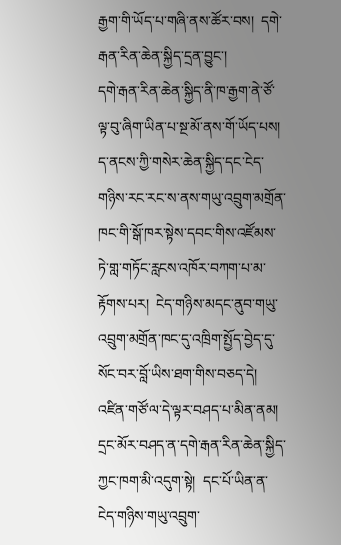རྒྱག་གི་ཡོད་པ་གཞི་ནས་ཚོར་བས།  དགེ་རྒན་རིན་ཆེན་སྐྱིད་དྲན་བྱུང་།
དགེ་རྒན་རིན་ཆེན་སྐྱིད་ནི་ཁ་རྒྱག་ནེ་ཙོ་ལྟ་བུ་ཞིག་ཡིན་པ་སྔ་མོ་ནས་གོ་ཡོད་པས།  ད་ནངས་ཀྱི་གསེར་ཆེན་སྐྱིད་དང་ངེད་གཉིས་རང་རང་ས་ནས་གཡུ་འབྲུག་མགྲོན་ཁང་གི་སྒོ་ཁར་སྟེས་དབང་གིས་འཛོམས་ཏེ་གླ་གཏོང་རླངས་འཁོར་བཀག་པ་མ་རྟོགས་པར།  ངེད་གཉིས་མདང་ནུབ་གཡུ་འབྲུག་མགྲོན་ཁང་དུ་འཁྲིག་སྤྱོད་བྱེད་དུ་སོང་བར་བློ་ཡིས་ཐག་གིས་བཅད་དེ།  འཛིན་གཙོ་ལ་དེ་ལྟར་བཤད་པ་མིན་ནམ།  དྲང་མོར་བཤད་ན་དགེ་རྒན་རིན་ཆེན་སྐྱིད་ཀྱང་ཁག་མི་འདུག་སྟེ།  དང་པོ་ཡིན་ན་ངེད་གཉིས་གཡུ་འབྲུག་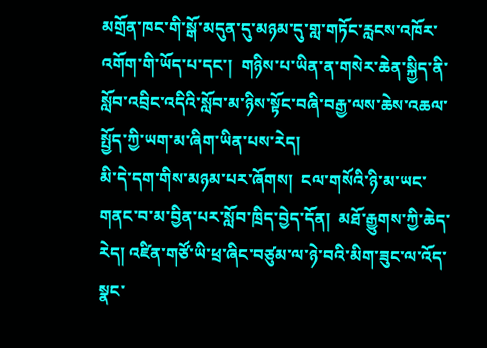མགྲོན་ཁང་གི་སྒོ་མདུན་དུ་མཉམ་དུ་གླ་གཏོང་རླངས་འཁོར་འགོག་གི་ཡོད་པ་དང་།  གཉིས་པ་ཡིན་ན་གསེར་ཆེན་སྐྱིད་ནི་སློབ་འབྲིང་འདིའི་སློབ་མ་ཉིས་སྟོང་བཞི་བརྒྱ་ལས་ཆེས་འཆལ་སྤྱོད་ཀྱི་ཡག་མ་ཞིག་ཡིན་པས་རེད།
མི་དེ་དག་གིས་མཉམ་པར་ཞོགས།  ངལ་གསོའི་ཉི་མ་ཡང་གནང་བ་མ་བྱིན་པར་སློབ་ཁྲིད་བྱེད་དོན།  མཐོ་རྒྱུགས་ཀྱི་ཆེད་རེད། འཛིན་གཙོ་ཡི་ཕྲ་ཞིང་བཙུམ་ལ་ཉེ་བའི་མིག་ཟུང་ལ་འོད་སྣང་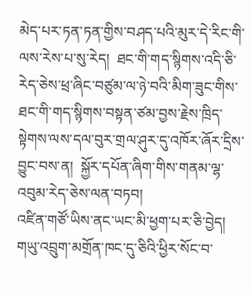མེད་པར་ཏན་ཏན་གྱིས་བཤད་པའི་མུར་དེ་རིང་གི་ལས་རེས་པ་སུ་རེད།  ཐང་གི་གད་སྙིགས་འདི་ཅི་རེད་ཅེས་ཕྲ་ཞིང་བཙུམ་ལ་ཉེ་བའི་མིག་ཟུང་གིས་ཐང་གི་གད་སྙིགས་བསྟན་ཙམ་བྱས་རྗེས་ཁྲིད་སྟེགས་ལས་དལ་བུར་གྲལ་ཤུར་དུ་འཁོར་ཞོར་དྲིས་བྱུང་བས་ན།  སྐྱོར་དཔོན་ཞིག་གིས་གནམ་ལྷ་འབུམ་རེད་ཅེས་ལན་བཏབ།
འཛིན་གཙོ་ཡིས་ནང་ཡང་མི་ཕྱག་པར་ཅི་བྱེད།  གཡུ་འབྲུག་མགྲོན་ཁང་དུ་ཅིའི་ཕྱིར་སོང་བ་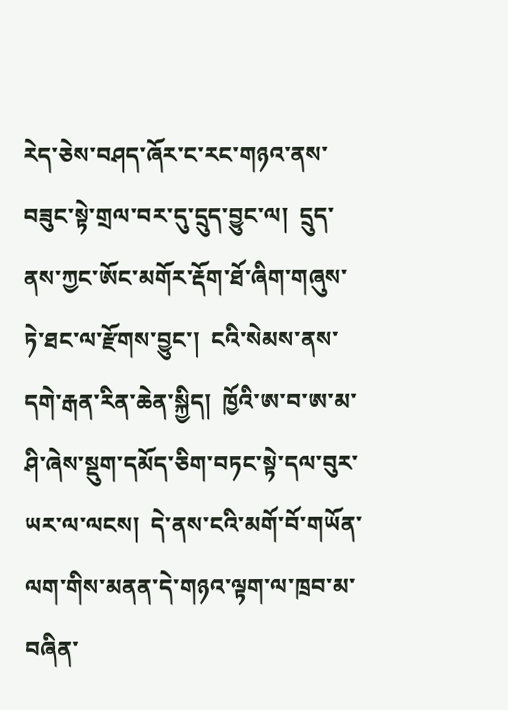རེད་ཅེས་བཤད་ཞོར་ང་རང་གཉའ་ནས་བཟུང་སྟེ་གྲལ་བར་དུ་དྲུད་བྱུང་ལ།  དྲུད་ནས་ཀྱང་ཨོང་མགོར་རྡོག་ཐོ་ཞིག་གཞུས་ཏེ་ཐང་ལ་རྫོགས་བྱུང་།  ངའི་སེམས་ནས་དགེ་རྒན་རིན་ཆེན་སྐྱིད།  ཁྱོའི་ཨ་བ་ཨ་མ་ཤི་ཞེས་སྡུག་དམོད་ཅིག་བཏང་སྟེ་དལ་བུར་ཡར་ལ་ལངས།  དེ་ནས་ངའི་མགོ་བོ་གཡོན་ལག་གིས་མནན་དེ་གཉའ་ལྟག་ལ་ཁྲབ་མ་བཞིན་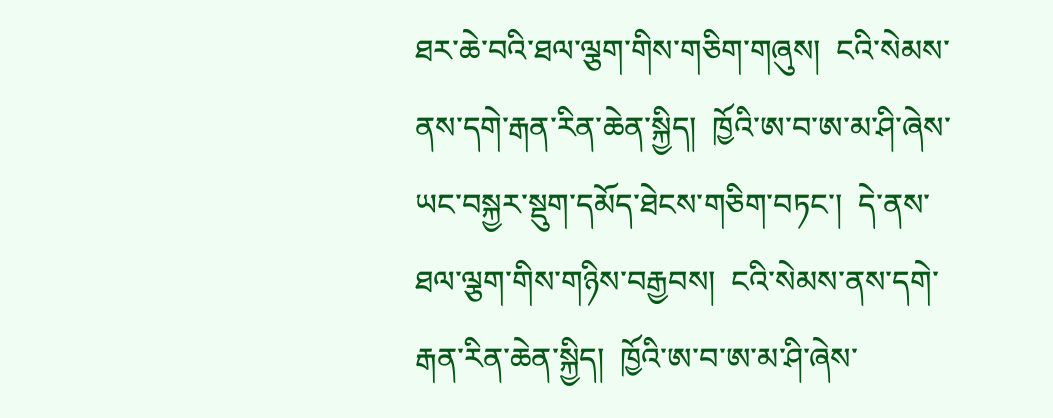ཐར་ཆེ་བའི་ཐལ་ལྕག་གིས་གཅིག་གཞུས།  ངའི་སེམས་ནས་དགེ་རྒན་རིན་ཆེན་སྐྱིད།  ཁྱོའི་ཨ་བ་ཨ་མ་ཤི་ཞེས་ཡང་བསྐྱར་སྡུག་དམོད་ཐེངས་གཅིག་བཏང་།  དེ་ནས་ཐལ་ལྕག་གིས་གཉིས་བརྒྱབས།  ངའི་སེམས་ནས་དགེ་རྒན་རིན་ཆེན་སྐྱིད།  ཁྱོའི་ཨ་བ་ཨ་མ་ཤི་ཞེས་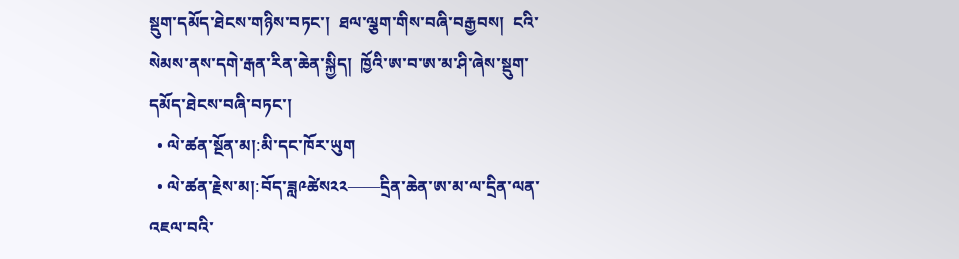སྡུག་དམོད་ཐེངས་གཉིས་བཏང་།  ཐལ་ལྕག་གིས་བཞི་བརྒྱབས།  ངའི་སེམས་ནས་དགེ་རྒན་རིན་ཆེན་སྐྱིད།  ཁྱོའི་ཨ་བ་ཨ་མ་ཤི་ཞེས་སྡུག་དམོད་ཐེངས་བཞི་བཏང་།
  • ལེ་ཚན་སྔོན་མ།:མི་དང་ཁོར་ཡུག
  • ལེ་ཚན་རྗེས་མ།:བོད་ཟླ༩ཚེས༢༢——དྲིན་ཆེན་ཨ་མ་ལ་དྲིན་ལན་འཇལ་བའི་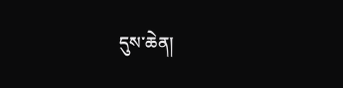དུས་ཆེན།